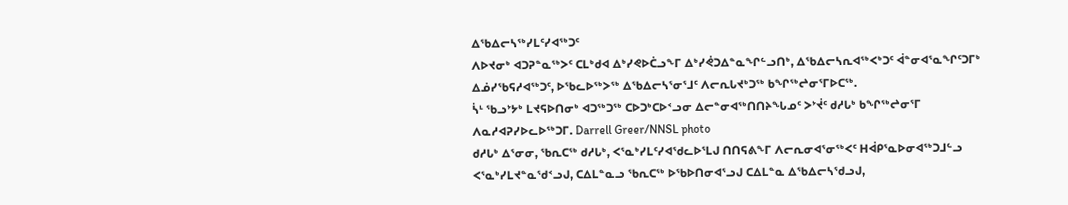ᐃᖃᐃᓕᓴᖅᓯᒪᑦᓯᐊᖅᑐᑦ
ᐱᐅᔪᓂᒃ ᐊᑐᕈᓐᓇᖅᐳᑦ ᑕᒪᒃᑯᐊ ᐃᒃᓯᕙᐅᑖᓗᖕᒥ ᐃᒃᓯᕚᑐᐃᓐᓇᖏᓪᓗᑎᒃ, ᐃᖃᐃᓕᓴᕆᐊᖅᐸᒃᑐᑦ ᐋᓐᓂᐊᕐᓇᖏᑦᑐᒥᒃ ᐃᓅᓯᖃᕋᓱᐊᖅᑐᑦ, ᐅᖃᓚᐅᖅᐳᖅ ᐃᖃᐃᓕᓴᕐᓂᕐᒧᑦ ᐱᓕᕆᒐᔪᒃᑐᖅ ᑲᖏᖅᖠᓂᕐᒥᐅᑕᖅ.
ᓵᒻ ᖃᓗᔾᔭᒃ ᒪᔪᕋᐅᑎᓂᒃ ᐊᑐᖅᑐᖅ ᑕᐅᑐᒃᑕᐅᑉᓗᓂ ᐃᓕᓐᓂᐊᖅᑎᑎᔨᖓᓄᑦ ᐳᔾᔫᑦ ᑯᓱᒐᒃ ᑲᖏᖅᖠᓂᕐᒥ ᐱᓇᓱᐊᕈᓯᐅᓚᐅᖅᑐᒥ. Darrell Greer/NNSL photo
ᑯᓱᒐᒃ ᐃᕐᓂᓂ, ᖃᕆᑕᖅ ᑯᓱᒐᒃ, ᐸᕐᓇᒃᓯᒪᑦᓯᐊᖁᓚᐅᕐᒪᒍ ᑎᑎᕋᕕᖕᒥ ᐱᓕᕆᓂᐊᕐᓂᖅᐸᑦ ᕼᐋᑭᕐᓇᐅᓂᐊᖅᑐᒧᓪᓗ ᐸᕐᓇᒃᓯᒪᔪᓐᓇᖁᑉᓗᒍ, ᑕᐃᒪᓐᓇᓗ ᖃᕆᑕᖅ ᐅᖃᐅᑎᓂᐊᕐᓗᒍ ᑕᐃᒪᓐᓇ ᐃᖃᐃᓕᓴᖁᓗᒍ,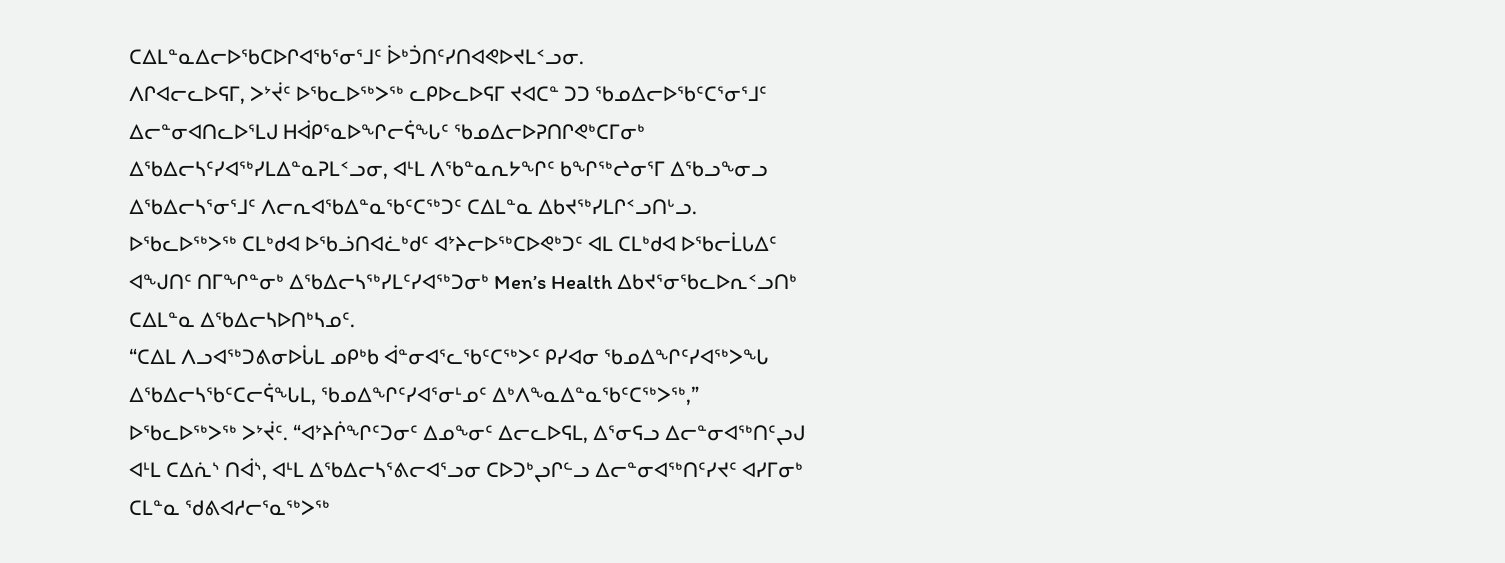ᑕᐃᒪᓐᓇᐃᓕᐅᖃᑕᐅᒋᐊᖃᕐᓂᕐᒧᑦ ᐆᒃᑑᑎᑦᓯᑎᐊᕙᐅᔪᒪᑉᓗᓂ.
ᐱᒋᐊᓕᓚᐅᕋᒥ, ᐳᔾᔫᑦ ᐅᖃᓚᐅᖅᐳᖅ ᓚᑭᐅᓚᐅᕋᒥ ᔪᐊᑕᓐ ᑐᑐ ᖃᓄᐃᓕᐅᖃᑦᑕᕐᓂᕐᒧᑦ ᐃᓕᓐᓂᐊᑎᓚᐅᕐᒪᒍ ᕼᐋᑭᕐᓇᐅᖏᓕᕌᖓᑦ ᖃᓄᐃᓕᐅᕈᑎᒋᕙᒃᑕᒥᓂᒃ ᐃᖃᐃᓕᓴᑦᓯᐊᖅᓯᒪᐃᓐᓇᕈᒪᑉᓗᓂ, ᐊᒻᒪ ᐱᖃᓐᓇᕆᔭᖏᑦ ᑲᖏᖅᖠᓂᕐᒥ ᐃᖃᓗᖕᓂᓗ ᐃᖃᐃᓕᓴᕐᓂᕐᒧᑦ ᐱᓕᕆᐊᖃᐃᓐᓇᖃᑦᑕᖅᑐᑦ ᑕᐃᒪᓐᓇ ᐃᑲᔪᖅᓯᒪᒋᑉᓗᑎᒡᓗ.
ᐅᖃᓚᐅᖅᐳᖅ ᑕᒪᒃᑯᐊ ᐅᖃᓘᑎᐊᓛᒃᑯᑦ ᐊᔾᔨᓕᐅᖅᑕᐅᕙᒃᑐᑦ ᐊᒪ ᑕᒪᒃᑯᐊ ᐅᖃᓕᒫᒐᐃᑦ ᐊᖑᑎᑦ ᑎᒥᖏᓐᓂᒃ ᐃᖃᐃᓕᓴᖅᓯᒪᑦᓯᐊᖅᑐᓂᒃ Men’s Health ᐃᑲᔪᕐᓂᖃᓚᐅᕆᑉᓗᑎᒃ ᑕᐃᒪᓐᓇ ᐃᖃᐃᓕᓴᐅᑎᒃᓴᓄᑦ.
“ᑕᐃᒪ ᐱᓗᐊᖅᑐᕕᓂᐅᒑᒪ ᓄᑭᒃᑲ ᐋᓐᓂᐊᕐᓚᖃᑦᑕᖅᐳᑦ ᑭᓯᐊᓂ ᖃᓄᐃᖏᑦᓯᐊᖅᐳᖓ ᐃᖃᐃᓕᓴᖃᑦᑕᓕᕌᖓᒪ, ᖃᓄᐃᖏᑦᓯᐊᕐᓂᒻᓄᑦ ᐃᒃᐱᖕᓇᐃᓐᓇᖃᑦᑕᖅᐳᖅ,” ᐅᖃᓚᐅᖅᐳᖅ ᐳᔾᔫᑦ. “ᐊᔾᔨᒌᖏᑦᑐᓂᑦ ᐃᓄᖕᓂᑦ ᐃᓕᓚᐅᕋᒪ, ᐃᕐᓂᕋᓗ ᐃᓕᓐᓂᐊᖅᑎᑦᖢᒍ ᐊᒻᒪ ᑕᐃᕇᔅ ᑎᐋᔅ, ᐊᒻᒪ ᐃᖃᐃᓕᓴᕐᕕᓕᐊᕐᓗᓂ ᑕᐅᑐᒃᖢᒋᓪᓗ ᐃᓕᓐᓂᐊᖅᑎᑦᓯᔪᑦ ᐊᓯᒥᓂᒃ ᑕᒪᓐᓇ ᖁᕕᐊᓱᓕᕐᓇᖅᐳᖅ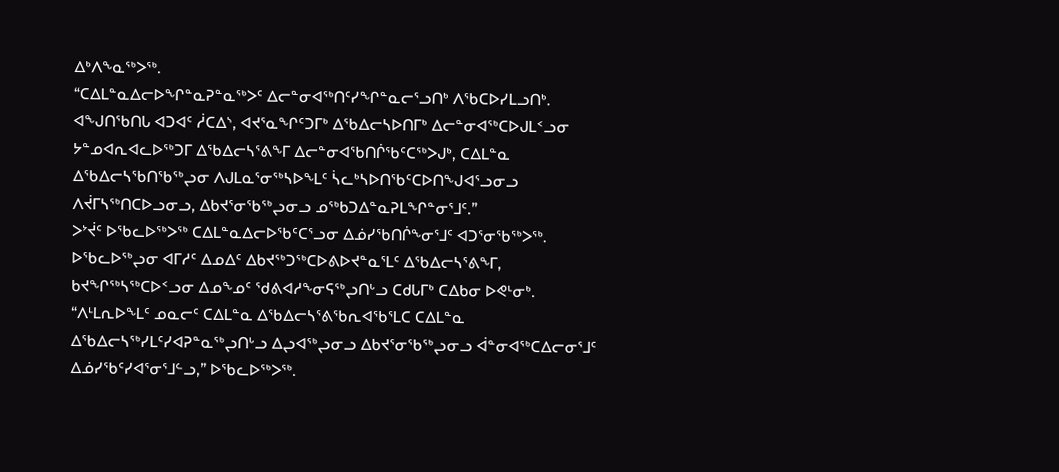ᐃᒃᐱᖕᓇᖅᐳᖅ.
“ᑕᐃᒪᓐᓇᐃᓕᐅᖏᓐᓇᕈᓐᓇᖅᐳᑦ ᐃᓕᓐᓂᐊᖅᑎᑦᓯᖏᓐᓇᓕᕐᓗᑎᒃ ᐱᖃᑕᐅᓯᒪᓗᑎᒃ. ᐊᖑᑎᖃᑎᒐ ᐊᑐᐊᑦ ᓲᑕᐃᔅ, ᐊᔪᕐᓇᖏᑦᑐᒥᒃ ᐃᖃᐃᓕᓴᐅᑎᒥᒃ ᐃᓕᓐᓂᐊᖅᑕᐅᒍᒪᑉᓗᓂ ᔭᓐᓄᐊᕆᐊᓚᐅᖅᑐᒥ ᐃᖃᐃᓕᓴᕐᕕᖕᒥ ᐃᓕᓐᓂᐊᖃᑎᒌᖃᑦᑕᖅᐳᒍᒃ, ᑕᐃᒪᓐᓇ ᐃᖃᐃᓕᓴᖃᑎᖃᖅᖢᓂ ᐱᒍᒪᓇᕐᓂᖅᓴᐅᖕᒪᑦ ᓵᓚᒃᓴᐅᑎᖃᑦᑕᐅᑎᖑᐊᕐᓗᓂᓗ ᐱᔫᒥᓴᖅᑎᑕᐅᓗᓂᓗ, ᐃᑲᔪᕐᓂᖃᖅᖢᓂᓗ ᓄᖅᑲᑐᐃᓐᓇᕈᒪᖏᓐᓂᕐᒧᑦ.”
ᐳᔾᔫᑦ ᐅᖃᓚᐅᖅᐳᖅ ᑕᐃᒪᓐᓇᐃᓕᐅᖃᑦᑕᕐᓗᓂ ᐃᓅᓯᖃᑎᒌᖕᓂᕐᒧᑦ ᐊᑐᕐᓂᖃᖅᐳᖅ.
ᐅᖃᓚᐅᖅᖢᓂ ᐊᒥᓱᑦ ᐃᓄᐃᑦ ᐃᑲᔪᖅᑐᖅᑕᐅᕕᐅᔪᓐᓇᕐᒪᑦ ᐃᖃᐃᓕᓴᕐᕕᖕᒥ, ᑲᔪᖏᖅᓴᖅᑕᐅᑉᓗᓂ ᐃᓄᖕᓄᑦ ᖁᕕᐊᓱᖕᓂᕋᖅᖢᑎᒡᓗ ᑕᑯᒐᒥᒃ ᑕᐃᑲᓂ ᐅᕙᒻᓂᒃ.
“ᐱᒻᒪᕆᐅᖕᒪᑦ ᓄᓇᓕᑦ ᑕᐃᒪᓐᓇ ᐃᖃᐃᓕᓴᕐᕕᖃᕆᐊᖃᕐᒪᑕ ᑕᐃᒪᓐᓇ ᐃᖃᐃᓕᓴᖅᓯᒪᑦᓯᐊᕈᓐᓇᖅᖢᑎᒡᓗ ᐃᖢᐊᖅᖢᓂᓗ ᐃᑲᔪᕐᓂᖃᖅᖢᓂᓗ ᐋᓐᓂᐊᖅᑕᐃᓕᓂᕐᒧᑦ ᐃᓅᓯᖃᑦᓯᐊᕐᓂᕐᒧᓪᓗ,” ᐅᖃᓚᐅᖅᐳᖅ.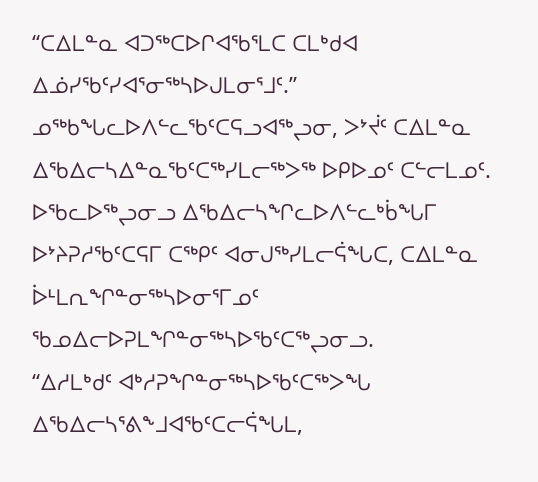“ᑕᐃᒪᓐᓇ ᐊᑐᖅᑕᐅᒋᐊᖃᕐᒪᑕ ᑕᒪᒃᑯᐊ ᐃᓅᓯᖃᑦᓯᐊᕐᓂᖅᓴᐅᒍᒪᓂᕐᒧᑦ.”
ᓄᖅᑲᖓᓚᐅᐱᓪᓚᖃᑦᑕᕋᓗᐊᖅᖢᓂ, ᐳᔾᔫᑦ ᑕᐃᒪᓐᓇ ᐃᖃᐃᓕᓴᐃᓐᓇᖃᑦᑕᖅᓯᒪᓕᖅᐳᖅ ᐅᑭᐅᓄᑦ ᑕᓪᓕᒪᓄᑦ.
ᐅᖃᓚᐅᖅᖢᓂᓗ ᐃᖃᐃᓕᓴᖏᓚᐅᐱᓪᓚᒃᑳᖓᒥ ᐅᔾᔨᕈᓱᖃᑦᑕᕋᒥ ᑕᖅᑭᑦ ᐊᓂᒍᖅᓯᒪᓕᕌᖓᑕ, ᑕᐃᒪᓐᓇ ᐆᒻᒪᕆᖏᓐᓂᖅᓴᐅᓂᕐᒥᓄᑦ ᖃᓄᐃᓕᐅᕈᒪᖏᓐᓂᖅᓴᐅᖃᑦᑕᖅᖢᓂᓗ.
“ᐃᓱᒪᒃᑯᑦ ᐊᒃᓱᕈᖏᓐᓂᖅᓴᐅᖃᑦᑕᖅᐳᖓ ᐃᖃᐃᓕᓴᕐᕕᖕᒧᐊᖃᑦᑕᓕᕌᖓᒪ,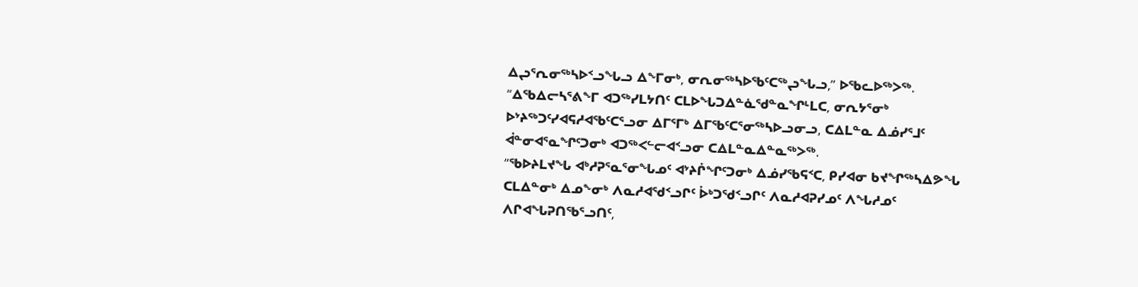ᐃᖢᕐᕆᓂᖅᓴᐅᑉᓗᖓᓗ ᐃᖕᒥᓂᒃ, ᓂᕆᓂᖅᓴᐅᖃᑦᑕᖅᖢᖓᓗ,” ᐅᖃᓚᐅᖅᐳᖅ.
“ᐃᖃᐃᓕᓴᕐᕕᖕᒥ ᐊᑐᖅᓯᒪᔭᑎᑦ ᑕᒪᐅᖓᑐᐃᓐᓈᖁᓐᓇᖏᒻᒪᑕ, ᓂᕆᔭᕐᓂᒃ ᐅᔾᔨᖅᑐᑦᓯᐊᕋᓱᐊᖃᑦᑕᕐᓗᓂ ᐃᒥᕐᒥᒃ ᐃᒥᖃᑦᑕᕐᓂᖅᓴᐅᓗᓂᓗ, ᑕᐃᒪᓐᓇ ᐃᓅᓯᕐᒧᑦ ᐋᓐᓂᐊᕐᓇᖏᑦᑐᓂᒃ ᐊᑐᖅᐸᓪᓕᐊᑉᓗᓂ ᑕᐃᒪᓐᓇᐃᓐᓇᖅᐳᖅ.
“ᖃᐅᔨᒪᔪᖓ ᐊᒃᓱᕈᕐᓇᕐᓂᖓᓄᑦ ᐊᔾᔨᒌᖏᑦᑐᓂᒃ ᐃᓅᓯᖃᕋᑉᑕ, ᑭᓯᐊᓂ ᑲᔪᖏᖅᓴᐃᕗᖓ ᑕᒪᐃᓐᓂᒃ ᐃᓄᖕᓂᒃ ᐱᓇᓱᐊᖁᑉᓗᒋᑦ ᐆᒃᑐᖁᑉᓗᒋᑦ ᐱᓇᓱᐊᕈᓯᓄᑦ ᐱᖓᓱᓄᑦ ᐱᒋᐊᖓᕈᑎᖃᕐᓗᑎᑦ,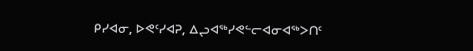ᑭᓯᐊᓂ, ᐅᕙᑦᓯᐊᕈ, ᐃᖢᐊᖅᓯᕙᓪᓕᐊᓂᐊᖅᐳᑎᑦ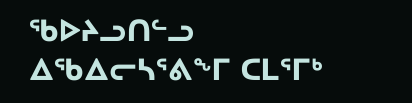ᖃᐅᔨᓗᑎᓪᓗ ᐃᖃᐃᓕᓴᕐᕕᖕᒥ ᑕᒪᕐᒥᒃ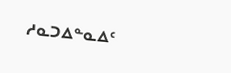ᓱᓇᑐᐃᓐᓇᐃᑦ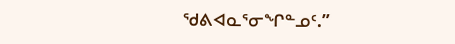ᖁᕕᐊᓇᕐᓂᖏᓐᓄᑦ.”